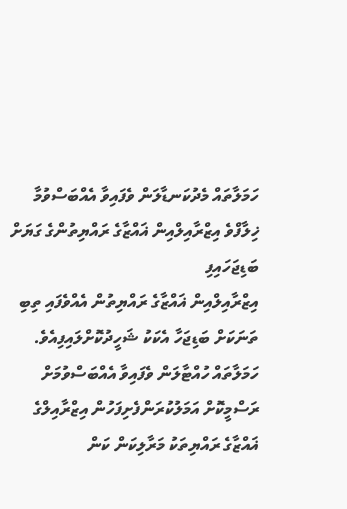ހަމަލާތައް މެދުކަނޑާލަން ވެފައިވާ އެއްބަސްވުމާ ޚިލާފްވެ އިޒްރާއިލްއިން ޣައްޒާގެ ރައްޔިތުންގެ ގަޔަށް ބަޑިޖަހައިފި
އިޒްރާއިލްއިން ޣައްޒާގެ ރައްޔިތުން އެއްވެފައި ތިބި ތަނަކަށް ބަޑިޖަހާ އެކަކު ޝަހީދުކޮށްލައިފިއެވެ. ހަމަލާތައް ހުއްޓާލަން ވެފައިވާ އެއްބަސްވުމަށް ރަސްމީކޮށް އަމަލުކުރަންފެށިފަހުން އިޒްރާއިލްގެ ޣައްޒާގެ ރައްޔިތަކު މަރާލިކަން ކަން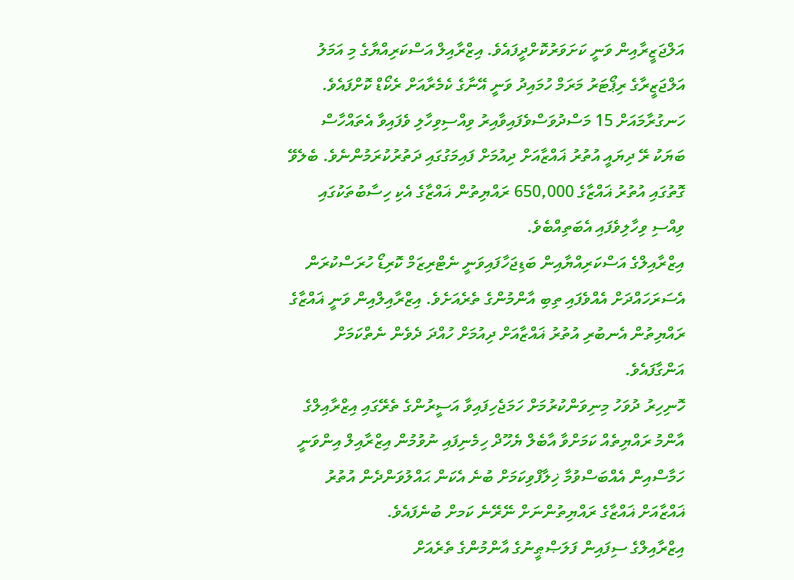އަލްޖަޒީރާއިން ވަނީ ކަށަވަރުކޮށްދީފައެވެ. އިޒްރާއިލް އަސްކަރިއްޔާގެ މި އަމަލު އަލްޖަޒީރާގެ ރިޕޯޓަރު މަރަމް ހުމައިދު ވަނީ އޭނާގެ ކެމެރާއަށް ރެކޯޑް ކޮށްފައެވެ.
ހަނގުރާމައަށް 15 މަސްދުވަސްވެފައިވާއިރު ވިއްސިވިހާލި ވެފައިވާ އެތައްހާސް ބަޔަކު ރޭ ދިޔައީ އުތުރު ޣައްޒާއަށް ދިއުމަށް ފައިމަގުގައި ދަތުރުކުރަމުންނެވެ. ބެލެވޭ ގޮތުގައި އުތުރު ޣައްޒާގެ 650,000 ރައްޔިތުން ޣައްޒާގެ އެކި ހިސާބުތަކުގައި ވިއްސި ވިހާލިވެފައި އެބަތިއްބެވެ.
އިޒްރާއިލްގެ އަސްކަރިއްޔާއިން ބަޑިޖަހާފައިވަނީ ނެޓްރިޒަމް ކޮރިޑޯ ހުރަސްކުރަން އެސަރަހައްދަށް އެއްވެފައި ތިބި އާންމުންގެ ތެރެއަށެވެ. އިޒްރާއިލްއިން ވަނީ ޣައްޒާގެ ރައްޔިތުން އެނބުރި އުތުރު ޣައްޒާއަށް ދިއުމަށް ހުއްދަ ދެވެން ނެތްކަމަށް އަންގާފައެވެ.
ހޮނިހިރު ދުވަހު މިނިވަންކުރުމަށް ހަމަޖެހިފައިވާ އަސީރުންގެ ތެރޭގައި އިޒްރާއިލްގެ އާންމު ރައްޔިތެއް ކަމަށްވާ އާބެލް ޔެހޫދް ހިމެނިފައި ނުވުމުން އިޒްރާއިލް އިންވަނީ ހަމާސްއިން އެއްބަސްވުމާ ޚިލާފްވިކަމަށް ބުނެ އެކަން ޙައްލުވަންދެން އުތުރު ޣައްޒާއަށް ޣައްޒާގެ ރައްޔިތުންނަށް ނޭރޭނެ ކަމށް ބުނެފައެވެ.
އިޒްރާއިލްގެ ސިފައިން ފަލަޞްޠީނުގެ އާންމުންގެ ތެރެއަށް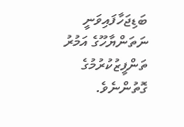ބަޑިޖަހާފައިވަނީ ނަތަންޔާހޫގެ އަމުރު ތަންފީޒުކުރުމުގެ ގޮތުންނެވެ.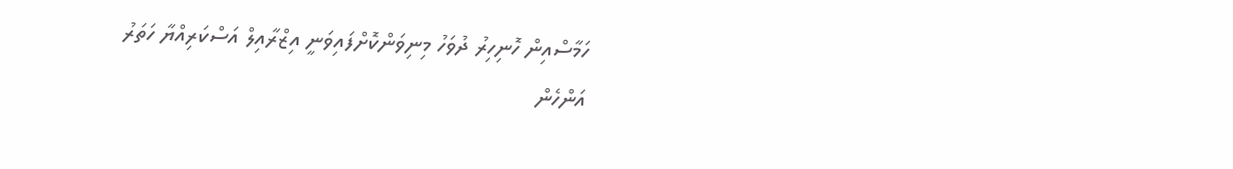ހަމާސްއިން ހޮނިހިރު ދުވަހު މިނިވަންކޮށްފައިވަނީ އިޒްރާއިލް އަސްކަރިއްޔާ ހަތަރު އަންހެން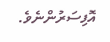އޮފިސަރުންނެވެ.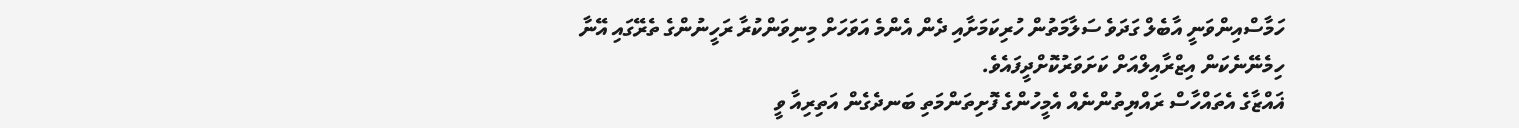ހަމާސްއިންވަނީ އާބެލް ގަދަވެ ސަލާމަތުން ހުރިކަމަށާއި ދެން އެންމެ އަވަހަށް މިނިވަންކުރާ ރަހީނުންގެ ތެރޭގައި އޭނާ ހިމެނޭނެކަން އިޒްރާއިލްއަށް ކަށަވަރުކޮށްދީފައެވެ.
ޣައްޒާގެ އެތައްހާސް ރައްޔިތުންނެއް އެމީހުންގެ ފޮށިތަންމަތި ބަނދެގެން އަތިރިއާ ވީ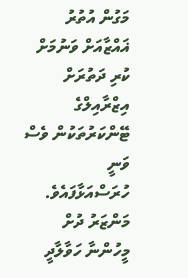މަގުން އުތުރު ޣައްޒާއަށް ވަނުމަށް ކުރި ދަތުރަށް އިޒްރާއިލްގެ ޓޭންކަރުތަކުން ވެސް ވަނީ ހުރަސްއަޅާފައެވެ. މަންޒަރު ދުށް މީހުންނާ ހަވާލާދީ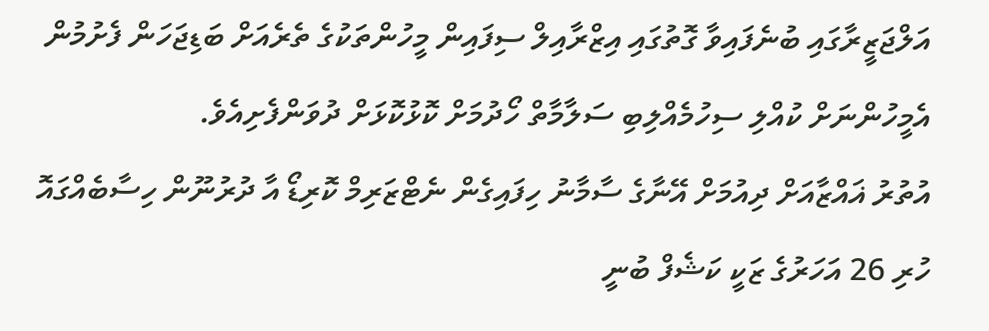އަލްޖަޒީރާގައި ބުނެފައިވާ ގޮތުގައި އިޒްރާއިލް ސިފައިން މީހުންތަކުގެ ތެރެއަށް ބަޑިޖަހަން ފެށުމުން އެމީހުންނަށް ކުއްލި ސިހުމެއްލިބި ސަލާމާތް ހޯދުމަށް ކޮޅުކޮޅަށް ދުވަންފެށިއެވެ.
އުތުރު ޣައްޒާއަށް ދިއުމަށް އޭނާގެ ސާމާނު ހިފައިގެން ނެޓްޒަރިމް ކޮރިޑޯ އާ ދުރުނޫން ހިސާބެއްގައޮ ހުރި 26 އަހަރުގެ ޒަކީ ކަޝެފް ބުނީ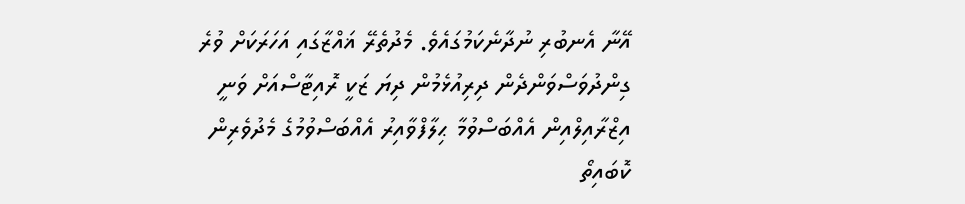އޭނާ އެނބުރި ނުދާނެކަމުގައެވެ. މެދުތެރޭ ޣައްޒާގައި އަހަރަކަށް ވުރެ ގިންދުވަސްވަންދެން ދިރިއުޅެމުން ދިޔަ ޒަކީ ރޮއިޓާސްއަށް ވަނީ އިޒްރާއިލްއިން އެއްބަސްވުމާ ޙިލާފްވާއިރު އެއްބަސްވުމުގެ މެދުވެރިން ކޮބައިތޯ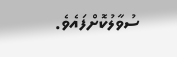ސުވާލުކޮށްފައެވެ.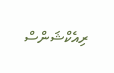ރިއެކްޝަންސް